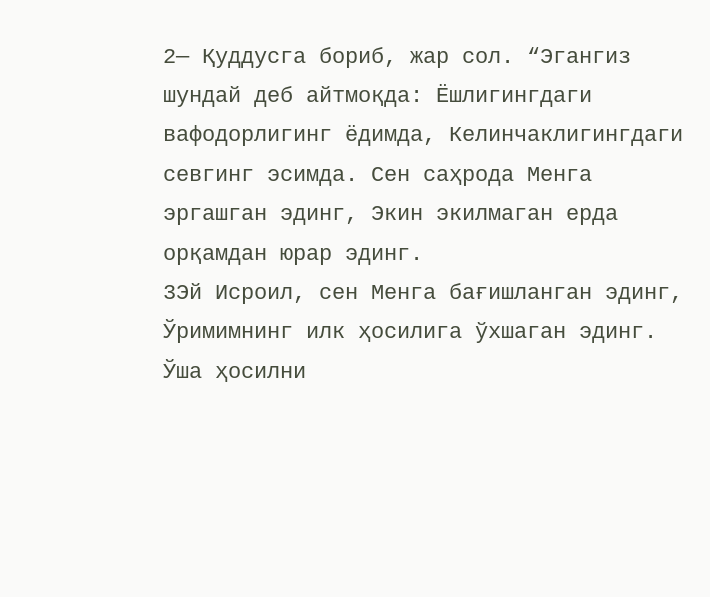2— Қуддусга бориб, жар сол. “Эгангиз шундай деб айтмоқда: Ёшлигингдаги вафодорлигинг ёдимда, Келинчаклигингдаги севгинг эсимда. Сен саҳрода Менга эргашган эдинг, Экин экилмаган ерда орқамдан юрар эдинг.
3Эй Исроил, сен Менга бағишланган эдинг, Ўримимнинг илк ҳосилига ўхшаган эдинг. Ўша ҳосилни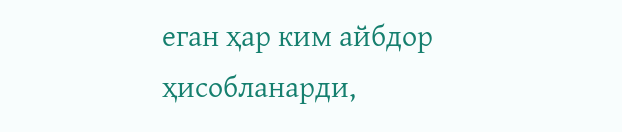еган ҳар ким айбдор ҳисобланарди,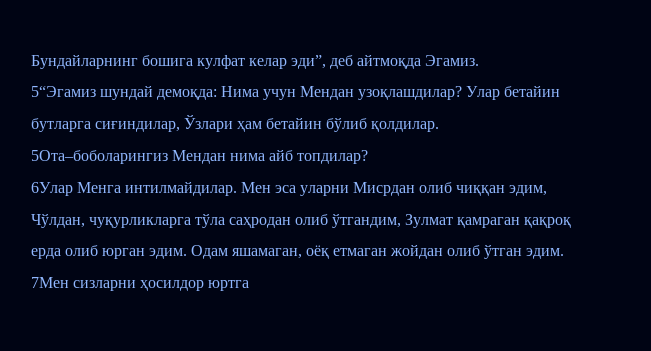Бундайларнинг бошига кулфат келар эди”, деб айтмоқда Эгамиз.
5“Эгамиз шундай демоқда: Нима учун Мендан узоқлашдилар? Улар бетайин бутларга сиғиндилар, Ўзлари ҳам бетайин бўлиб қолдилар.
5Ота–боболарингиз Мендан нима айб топдилар?
6Улар Менга интилмайдилар. Мен эса уларни Мисрдан олиб чиққан эдим, Чўлдан, чуқурликларга тўла саҳродан олиб ўтгандим, Зулмат қамраган қақроқ ерда олиб юрган эдим. Одам яшамаган, оёқ етмаган жойдан олиб ўтган эдим.
7Мен сизларни ҳосилдор юртга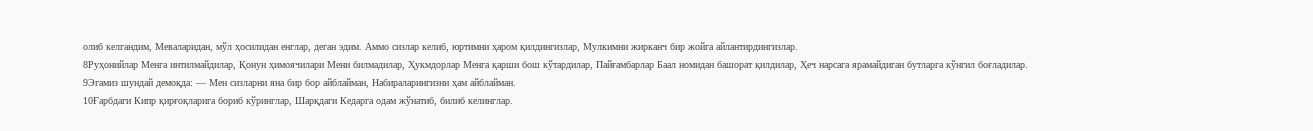олиб келгандим, Меваларидан, мўл ҳосилидан енглар, деган эдим. Аммо сизлар келиб, юртимни ҳаром қилдингизлар, Мулкимни жирканч бир жойга айлантирдингизлар.
8Руҳонийлар Менга интилмайдилар, Қонун ҳимоячилари Мени билмадилар, Ҳукмдорлар Менга қарши бош кўтардилар, Пайғамбарлар Баал номидан башорат қилдилар, Ҳеч нарсага ярамайдиган бутларга кўнгил боғладилар.
9Эгамиз шундай демоқда: — Мен сизларни яна бир бор айблайман, Набираларингизни ҳам айблайман.
10Ғарбдаги Кипр қирғоқларига бориб кўринглар, Шарқдаги Кедарга одам жўнатиб, билиб келинглар.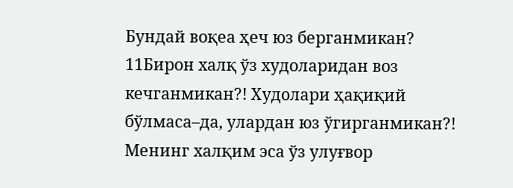Бундай воқеа ҳеч юз берганмикан?
11Бирон халқ ўз худоларидан воз кечганмикан?! Xудoлари ҳақиқий бўлмаса–да, улардан юз ўгирганмикан?! Менинг халқим эса ўз улуғвор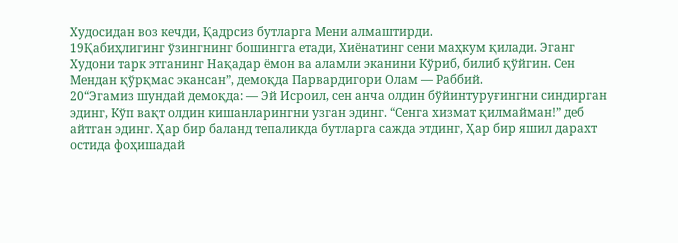Худосидан воз кечди, Қадрсиз бутларга Мени алмаштирди.
19Қабиҳлигинг ўзингнинг бошингга етади, Хиёнатинг сени маҳкум қилади. Эганг Худони тарк этганинг Нақадар ёмон ва аламли эканини Кўриб, билиб қўйгин. Сен Мендан қўрқмас экансан”, демоқда Парвардигори Олам — Раббий.
20“Эгамиз шундай демоқда: — Эй Исроил, сен анча олдин бўйинтуруғингни синдирган эдинг, Кўп вақт олдин кишанларингни узган эдинг. “Сенга хизмат қилмайман!” деб айтган эдинг. Ҳар бир баланд тепаликда бутларга сажда этдинг, Ҳар бир яшил дарахт остида фоҳишадай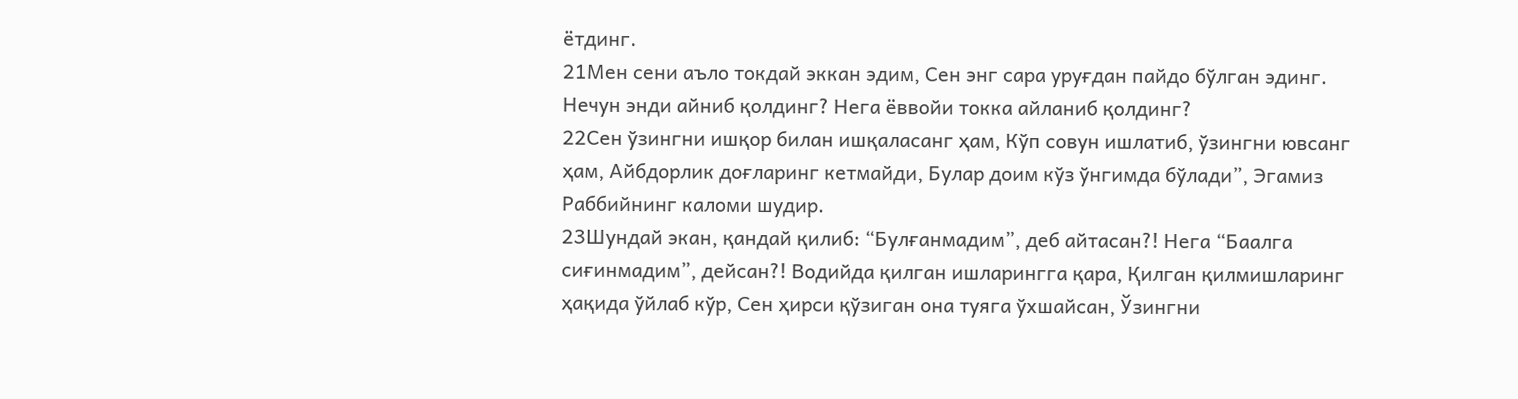ётдинг.
21Мен сени аъло токдай эккан эдим, Сен энг сара уруғдан пайдо бўлган эдинг. Нечун энди айниб қолдинг? Нега ёввойи токка айланиб қолдинг?
22Сен ўзингни ишқор билан ишқаласанг ҳам, Кўп совун ишлатиб, ўзингни ювсанг ҳам, Айбдорлик доғларинг кетмайди, Булар доим кўз ўнгимда бўлади”, Эгамиз Раббийнинг каломи шудир.
23Шундай экан, қандай қилиб: “Булғанмадим”, деб айтасан?! Нега “Баалга сиғинмадим”, дейсан?! Водийда қилган ишларингга қара, Қилган қилмишларинг ҳақида ўйлаб кўр, Сен ҳирси қўзиган она туяга ўхшайсан, Ўзингни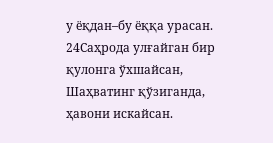у ёқдан–бу ёққа урасан.
24Саҳрода улғайган бир қулонга ўхшайсан, Шаҳватинг қўзиганда, ҳавони искайсан.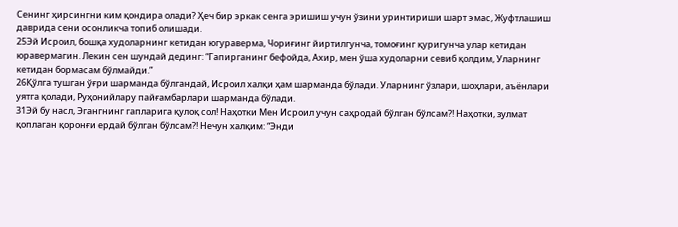Сенинг ҳирсингни ким қондира олади? Ҳеч бир эркак сенга эришиш учун ўзини уринтириши шарт эмас, Жуфтлашиш даврида сени осонликча топиб олишади.
25Эй Исроил, бошқа худоларнинг кетидан югураверма, Чориғинг йиртилгунча, томоғинг қуригунча улар кетидан юравермагин. Лекин сен шундай дединг: “Гапирганинг бефойда, Ахир, мен ўша худоларни севиб қолдим, Уларнинг кетидан бормасам бўлмайди.”
26Қўлга тушган ўғри шарманда бўлгандай, Исроил халқи ҳам шарманда бўлади. Уларнинг ўзлари, шоҳлари, аъёнлари уятга қолади, Руҳонийлару пайғамбарлари шарманда бўлади.
31Эй бу насл, Эгангнинг гапларига қулоқ сол! Наҳотки Мен Исроил учун саҳродай бўлган бўлсам?! Наҳотки, зулмат қоплаган қоронғи ердай бўлган бўлсам?! Нечун халқим: “Энди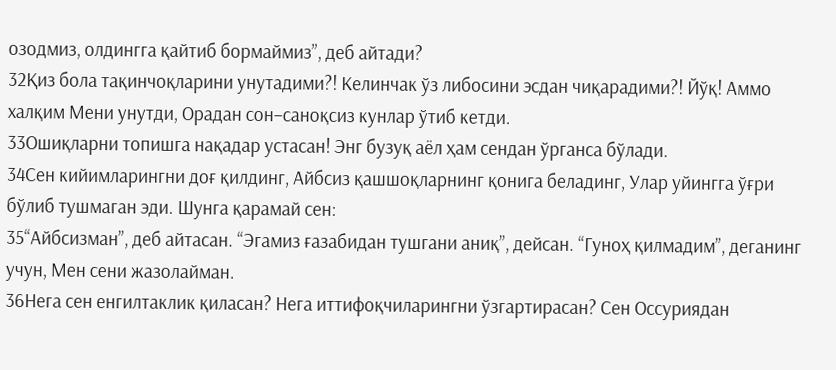озодмиз, олдингга қайтиб бормаймиз”, деб айтади?
32Қиз бола тақинчоқларини унутадими?! Келинчак ўз либосини эсдан чиқарадими?! Йўқ! Аммо халқим Мени унутди, Орадан сон–саноқсиз кунлар ўтиб кетди.
33Ошиқларни топишга нақадар устасан! Энг бузуқ аёл ҳам сендан ўрганса бўлади.
34Сен кийимларингни доғ қилдинг, Айбсиз қашшоқларнинг қонига беладинг, Улар уйингга ўғри бўлиб тушмаган эди. Шунга қарамай сен:
35“Айбсизман”, деб айтасан. “Эгамиз ғазабидан тушгани аниқ”, дейсан. “Гуноҳ қилмадим”, деганинг учун, Мен сени жазолайман.
36Нега сен енгилтаклик қиласан? Нега иттифоқчиларингни ўзгартирасан? Сен Оссуриядан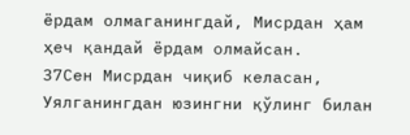ёрдам олмаганингдай, Мисрдан ҳам ҳеч қандай ёрдам олмайсан.
37Сен Мисрдан чиқиб келасан, Уялганингдан юзингни қўлинг билан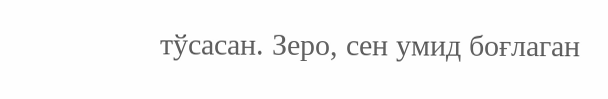тўсасан. Зеро, сен умид боғлаган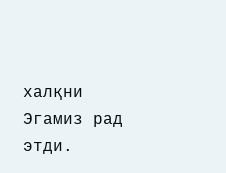халқни Эгамиз рад этди.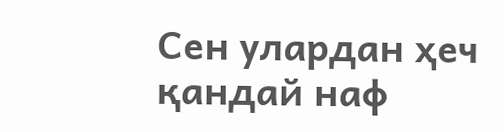Сен улардан ҳеч қандай наф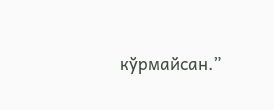кўрмайсан.”